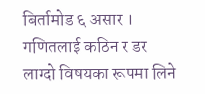बिर्तामोड ६ असार । गणितलाई कठिन र डर लाग्दो विषयका रूपमा लिने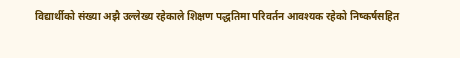विद्यार्थीको संख्या अझै उल्लेख्य रहेकाले शिक्षण पद्धतिमा परिवर्तन आवश्यक रहेको निष्कर्षसहित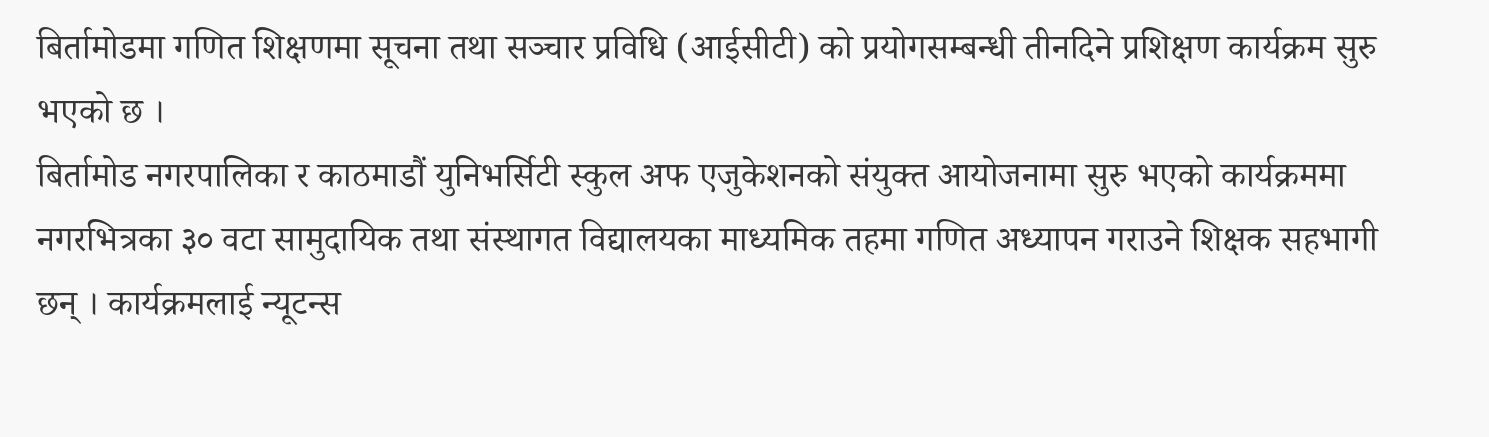बिर्तामोडमा गणित शिक्षणमा सूचना तथा सञ्चार प्रविधि (आईसीटी) को प्रयोगसम्बन्धी तीनदिने प्रशिक्षण कार्यक्रम सुरु भएको छ ।
बिर्तामोड नगरपालिका र काठमाडौं युनिभर्सिटी स्कुल अफ एजुकेशनको संयुक्त आयोजनामा सुरु भएको कार्यक्रममा नगरभित्रका ३० वटा सामुदायिक तथा संस्थागत विद्यालयका माध्यमिक तहमा गणित अध्यापन गराउने शिक्षक सहभागी छन् । कार्यक्रमलाई न्यूटन्स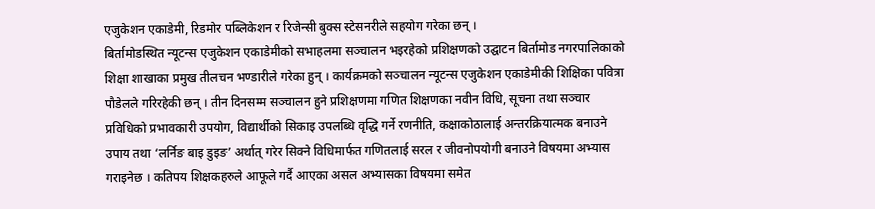एजुकेशन एकाडेमी, रिडमोर पब्लिकेशन र रिजेन्सी बुक्स स्टेसनरीले सहयोग गरेका छन् ।
बिर्तामोडस्थित न्यूटन्स एजुकेशन एकाडेमीको सभाहलमा सञ्चालन भइरहेको प्रशिक्षणको उद्घाटन बिर्तामोड नगरपालिकाको शिक्षा शाखाका प्रमुख तीलचन भण्डारीले गरेका हुन् । कार्यक्रमको सञ्चालन न्यूटन्स एजुकेशन एकाडेमीकी शिक्षिका पवित्रा पौडेलले गरिरहेकी छन् । तीन दिनसम्म सञ्चालन हुने प्रशिक्षणमा गणित शिक्षणका नवीन विधि, सूचना तथा सञ्चार प्रविधिको प्रभावकारी उपयोग, विद्यार्थीको सिकाइ उपलब्धि वृद्धि गर्ने रणनीति, कक्षाकोठालाई अन्तरक्रियात्मक बनाउने उपाय तथा ‘लर्निङ बाइ डुइङ’ अर्थात् गरेर सिक्ने विधिमार्फत गणितलाई सरल र जीवनोपयोगी बनाउने विषयमा अभ्यास गराइनेछ । कतिपय शिक्षकहरुले आफूले गर्दै आएका असल अभ्यासका विषयमा समेत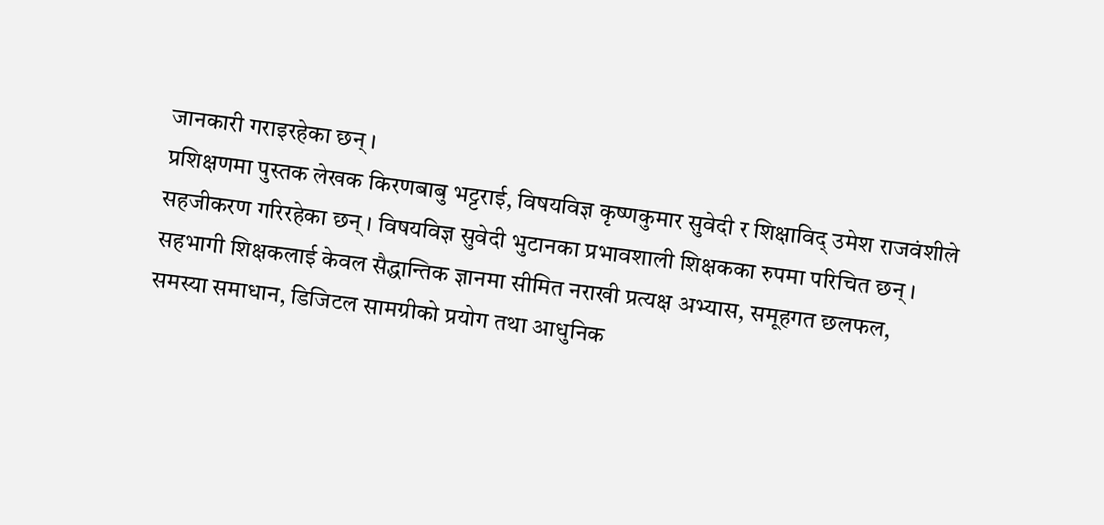जानकारी गराइरहेका छन् ।
प्रशिक्षणमा पुस्तक लेखक किरणबाबु भट्टराई, विषयविज्ञ कृष्णकुमार सुवेदी र शिक्षाविद् उमेश राजवंशीले सहजीकरण गरिरहेका छन् । विषयविज्ञ सुवेदी भुटानका प्रभावशाली शिक्षकका रुपमा परिचित छन् ।
सहभागी शिक्षकलाई केवल सैद्धान्तिक ज्ञानमा सीमित नराखी प्रत्यक्ष अभ्यास, समूहगत छलफल, समस्या समाधान, डिजिटल सामग्रीको प्रयोग तथा आधुनिक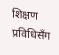शिक्षण प्रविधिसँग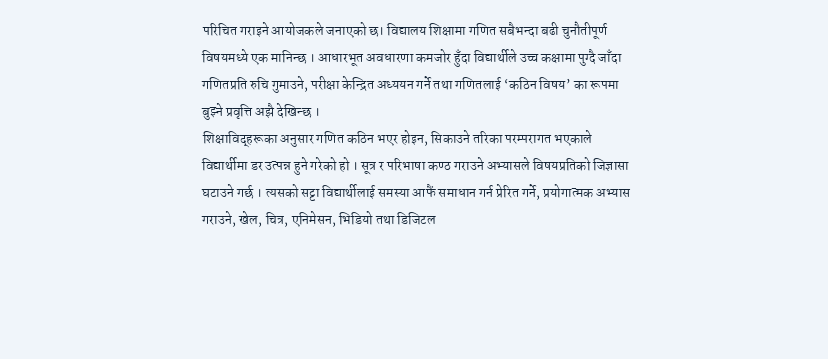परिचित गराइने आयोजकले जनाएको छ। विद्यालय शिक्षामा गणित सबैभन्दा बढी चुनौतीपूर्ण विषयमध्ये एक मानिन्छ । आधारभूत अवधारणा कमजोर हुँदा विद्यार्थीले उच्च कक्षामा पुग्दै जाँदा गणितप्रति रुचि गुमाउने, परीक्षा केन्द्रित अध्ययन गर्ने तथा गणितलाई ‘कठिन विषय’ का रूपमा बुझ्ने प्रवृत्ति अझै देखिन्छ ।
शिक्षाविद्हरूका अनुसार गणित कठिन भएर होइन, सिकाउने तरिका परम्परागत भएकाले विद्यार्थीमा डर उत्पन्न हुने गरेको हो । सूत्र र परिभाषा कण्ठ गराउने अभ्यासले विषयप्रतिको जिज्ञासा घटाउने गर्छ । त्यसको सट्टा विद्यार्थीलाई समस्या आफैं समाधान गर्न प्रेरित गर्ने, प्रयोगात्मक अभ्यास गराउने, खेल, चित्र, एनिमेसन, भिडियो तथा डिजिटल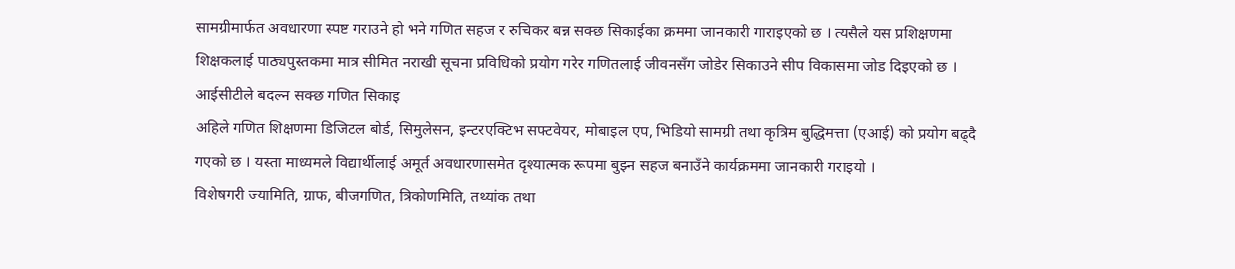सामग्रीमार्फत अवधारणा स्पष्ट गराउने हो भने गणित सहज र रुचिकर बन्न सक्छ सिकाईका क्रममा जानकारी गाराइएको छ । त्यसैले यस प्रशिक्षणमा शिक्षकलाई पाठ्यपुस्तकमा मात्र सीमित नराखी सूचना प्रविधिको प्रयोग गरेर गणितलाई जीवनसँग जोडेर सिकाउने सीप विकासमा जोड दिइएको छ ।
आईसीटीले बदल्न सक्छ गणित सिकाइ
अहिले गणित शिक्षणमा डिजिटल बोर्ड, सिमुलेसन, इन्टरएक्टिभ सफ्टवेयर, मोबाइल एप, भिडियो सामग्री तथा कृत्रिम बुद्धिमत्ता (एआई) को प्रयोग बढ्दै गएको छ । यस्ता माध्यमले विद्यार्थीलाई अमूर्त अवधारणासमेत दृश्यात्मक रूपमा बुझ्न सहज बनाउँने कार्यक्रममा जानकारी गराइयो ।
विशेषगरी ज्यामिति, ग्राफ, बीजगणित, त्रिकोणमिति, तथ्यांक तथा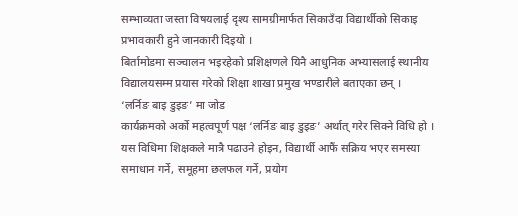सम्भाव्यता जस्ता विषयलाई दृश्य सामग्रीमार्फत सिकाउँदा विद्यार्थीको सिकाइ प्रभावकारी हुने जानकारी दिइयो ।
बिर्तामोडमा सञ्चालन भइरहेको प्रशिक्षणले यिनै आधुनिक अभ्यासलाई स्थानीय विद्यालयसम्म प्रयास गरेको शिक्षा शाखा प्रमुख भण्डारीले बताएका छन् ।
‘लर्निङ बाइ डुइङ’ मा जोड
कार्यक्रमको अर्को महत्वपूर्ण पक्ष ‘लर्निङ बाइ डुइङ’ अर्थात् गरेर सिक्ने विधि हो । यस विधिमा शिक्षकले मात्रै पढाउने होइन, विद्यार्थी आफैं सक्रिय भएर समस्या समाधान गर्ने, समूहमा छलफल गर्ने, प्रयोग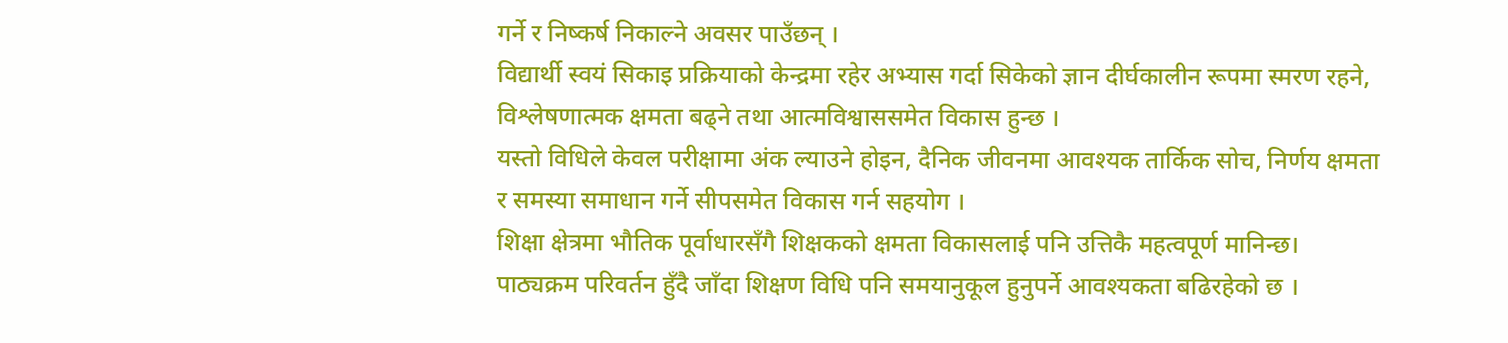गर्ने र निष्कर्ष निकाल्ने अवसर पाउँछन् ।
विद्यार्थी स्वयं सिकाइ प्रक्रियाको केन्द्रमा रहेर अभ्यास गर्दा सिकेको ज्ञान दीर्घकालीन रूपमा स्मरण रहने, विश्लेषणात्मक क्षमता बढ्ने तथा आत्मविश्वाससमेत विकास हुन्छ ।
यस्तो विधिले केवल परीक्षामा अंक ल्याउने होइन, दैनिक जीवनमा आवश्यक तार्किक सोच, निर्णय क्षमता र समस्या समाधान गर्ने सीपसमेत विकास गर्न सहयोग ।
शिक्षा क्षेत्रमा भौतिक पूर्वाधारसँगै शिक्षकको क्षमता विकासलाई पनि उत्तिकै महत्वपूर्ण मानिन्छ। पाठ्यक्रम परिवर्तन हुँदै जाँदा शिक्षण विधि पनि समयानुकूल हुनुपर्ने आवश्यकता बढिरहेको छ ।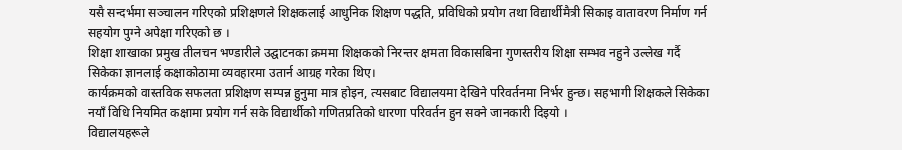यसै सन्दर्भमा सञ्चालन गरिएको प्रशिक्षणले शिक्षकलाई आधुनिक शिक्षण पद्धति, प्रविधिको प्रयोग तथा विद्यार्थीमैत्री सिकाइ वातावरण निर्माण गर्न सहयोग पुग्ने अपेक्षा गरिएको छ ।
शिक्षा शाखाका प्रमुख तीलचन भण्डारीले उद्घाटनका क्रममा शिक्षकको निरन्तर क्षमता विकासबिना गुणस्तरीय शिक्षा सम्भव नहुने उल्लेख गर्दै सिकेका ज्ञानलाई कक्षाकोठामा व्यवहारमा उतार्न आग्रह गरेका थिए।
कार्यक्रमको वास्तविक सफलता प्रशिक्षण सम्पन्न हुनुमा मात्र होइन, त्यसबाट विद्यालयमा देखिने परिवर्तनमा निर्भर हुन्छ। सहभागी शिक्षकले सिकेका नयाँ विधि नियमित कक्षामा प्रयोग गर्न सके विद्यार्थीको गणितप्रतिको धारणा परिवर्तन हुन सक्ने जानकारी दिइयो ।
विद्यालयहरूले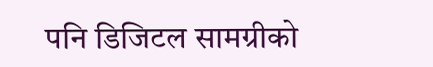पनि डिजिटल सामग्रीको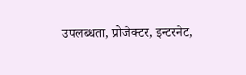उपलब्धता, प्रोजेक्टर, इन्टरनेट,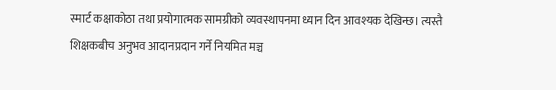स्मार्ट कक्षाकोठा तथा प्रयोगात्मक सामग्रीको व्यवस्थापनमा ध्यान दिन आवश्यक देखिन्छ। त्यस्तै शिक्षकबीच अनुभव आदानप्रदान गर्ने नियमित मञ्च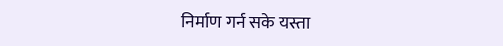निर्माण गर्न सके यस्ता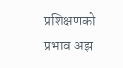प्रशिक्षणको प्रभाव अझ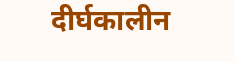दीर्घकालीन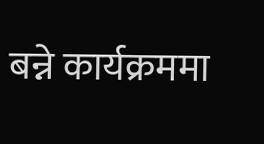बन्ने कार्यक्रममा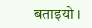बताइयो ।